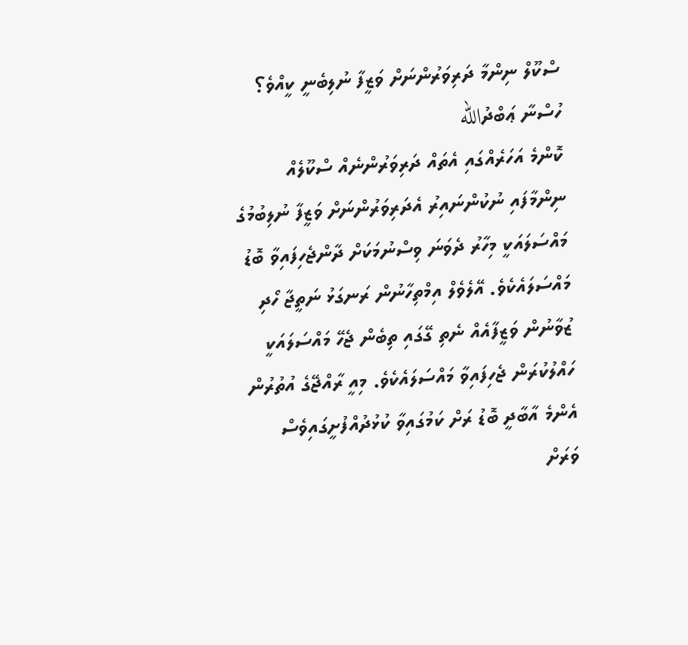ސްކޫލް ނިންމާ ދަރިވަރުންނަށް ވަޒީފާ ނުލިބެނީ ކީއްވެ؟
ހުސްނާ ޢަބްދުالله
ކޮންމެ އަހަރެއްގައި އެތައް ދަރިވަރުންނެއް ސްކޫލެއް ނިންމާފައި ނުކުންނައިރު އެދަރިވަރުންނަށް ވަޒީފާ ނުލިބުމުގެ މައްސަލައަކީ މިހާރު ދެވަނަ ވިސްނުމަކަށް ދާންޖެހިފައިވާ ބޮޑު މައްސަލައެކެވެ. އޭލެވެލް އިމްތިހާނުން ރަނގަޅު ނަތީޖާ ހޯދި ޒުވާނުން ވަޒީފާއެއް ނެތި ގޭގައި ތިބެން ޖެހޭ މައްސަލައަކީ ހައްލުކުރަން ޖެހިފައިވާ މައްސަލައެކެވެ. މިއީ ރާއްޖޭގެ އުތުރުން އެންމެ އާބާދީ ބޮޑު ރަށް ކަމުގައިވާ ކުޅުދުއްފުށީގައިވެސް ވަރަށް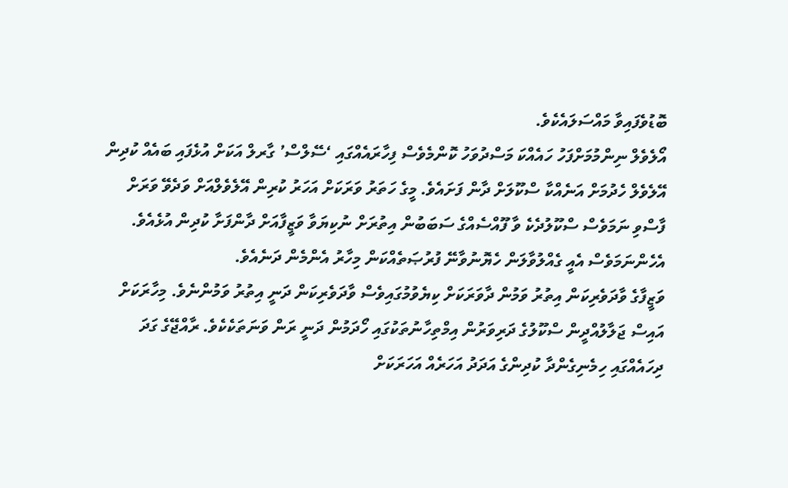ބޮޑުވެފައިވާ މައްސަލައެކެވެ.
އޯލެވެލް ނިންމުމަށްފަހު ހައެއްކަ މަސްދުވަހު ކޮންމެވެސް ފިހާރައެއްގައި ‘ސޭލްސް’ ގާރލް އަކަށް އުޅެފައި ބައެއް ކުދިން އޭލެވެލް ހެދުމަށް އަނެއްކާ ސްކޫލަށް ދާން ފަށައެވެ. މީގެ ހަތަރު ވަރަކަށް އަހަރު ކުރިން އޭލެވެލްއަށް ވަދެވޭ ވަރަށް ފާސްވި ނަމަވެސް ސްކޫލުދެކެ ވާ ފޫއްސެއްގެ ސަބަބުން އިތުރަށް ނުކިޔަވާ ވަޒީފާއަށް ދާންފަށާ ކުދިން އުޅެއެވެ. އެހެންނަމަވެސް އެއީ ގެއްލުވާލަން ހެޔޮނުވާނޭ ފުރުޞަތެއްކަން މިހާރު އެންމެން ދަނެއެވެ.
ވަޒީފާގެ ވާދަވެރިކަން އިތުރު ވަމުން ދާވަރަކަށް ކިޔެވުމުގައިވެސް ވާދަވެރިކަން ދަނީ އިތުރު ވަމުންނެވެ. މިހާރަކަށް އައިސް ޖަލާލުއްދީން ސްކޫލުގެ ދަރިވަރުން އިމްތިހާނުތަކުގައި ހޯދަމުން ދަނީ ރަން ވަނަތަކެކެވެ. ރާއްޖޭގެ ގަދަ ދިހައެއްގައި ހިމެނިގެންދާ ކުދިންގެ އަދަދު އަހަރެއް އަހަރަކަށް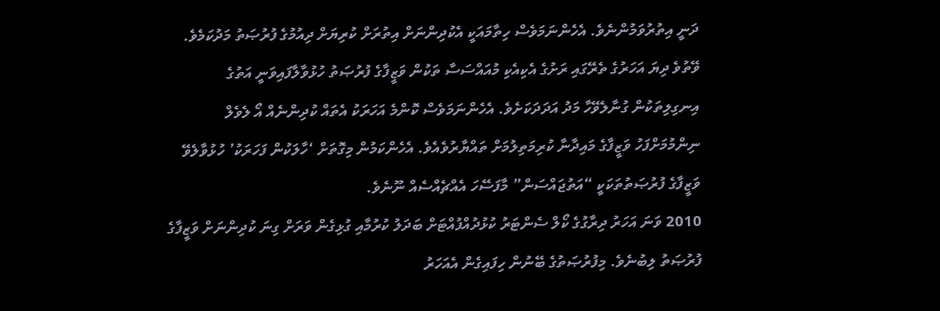ދަނީ އިތުރުވަމުންނެވެ. އެހެންނަމަވެސް ހިތާމައަކީ އެކުދިންނަށް އިތުރަށް ކުރިޔަށް ދިއުމުގެ ފުރުޞަތު މަދުކަމެވެ.
ވޭތުވެ ދިޔަ އަހަރުގެ ތެރޭގައި ރަށުގެ އެކިއެކި މުއައްސަސާ ތަކުން ވަޒީފާގެ ފުރުޞަތު ހުޅުވާލާފައިވަނީ އަތުގެ އިނގިލިތަކުން ގުނާލެވޭހާ މަދު އަދަދަކަށެވެ. އެހެންނަމަވެސް ކޮންމެ އަހަރަކު އެތައް ކުދިންނެއް އޯ ލެވެލް ނިންމުމަށްފަހު ވަޒީފާގެ މައިދާނާ ކުރިމަތިލުމަށް ތައްޔާރުވެއެވެ. އެހެންކަމުން މިގޮތަށް ‘ހާލަކުން ފަހަރަކު’ ހުޅުވާލެވޭ ވަޒީފާގެ ފުރުޞަތުތަކަކީ “އަތުޖައްސަން” މާފަސޭހަ އެއްޗެއްސެއް ނޫނެވެ.
2010 ވަނަ އަހަރު ދިރާގުގެ ކޯލް ސެންޓަރު ކުޅުދުއްފުއްޓަށް ބަދަލު ކުރުމާއި ގުޅިގެން ވަރަށް ގިނަ ކުދިންނަށް ވަޒީފާގެ ފުރުޞަތު ލިބުނެވެ. މިފުރުޞަތުގެ ބޭނުން ހިފައިގެން އެއަހަރު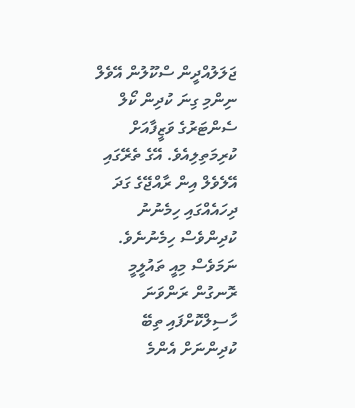ޖަލަލުއްދީން ސްކޫލުން އޭވެލް ނިންމި ގިނަ ކުދިން ކޯލް ސެންޓަރުގެ ވަޒީފާއަށް ކުރިމަތިލިއެވެ. އޭގެ ތެރޭގައި އޭލެވެލް އިން ރާއްޖޭގެ ގަދަ ދިހައެއްގައި ހިމެނުނު ކުދިންވެސް ހިމެނުނެވެ. ނަމަވެސް މިއީ ތައުލީމީ ރޮނގުން ރަންވަނަ ހާސިލްކޮށްފައި ތިބޭ ކުދިންނަށް އެންމެ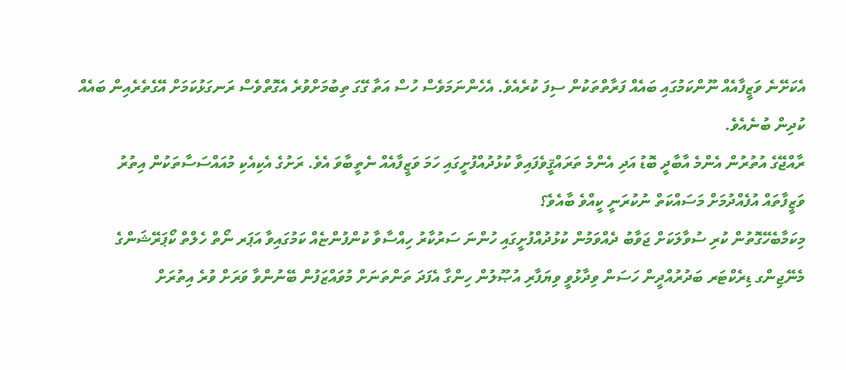އެކަށޭނެ ވަޒީފާއެއް ނޫންކަމުގައި ބައެއް ފަރާތްތަކުން ސިފަ ކުރެއެވެ. އެހެންނަމަވެސް ހުސް އަތާ ގޭގަ ތިބުމަށްވުރެ އެގޮތްވެސް ރަނގަޅުކަމަށް އޭގެތެރެއިން ބައެއް ކުދިން ބުނެއެވެ.
ރާއްޖޭގެ އުތުރުން އެންމެ އާބާދީ ބޮޑު އަދި އެންމެ ތަރައްޤީވެފައިވާ ކުޅުދުއްފުށީގައި ހަމަ ވަޒީފާއެއް ނެތީބާވަ އެވެ. ރަށުގެ އެކިއެކި މުއައްސަސާތަކުން އިތުރު ވަޒީފާތައް އުފެއްދުމަށް މަސައްކަތް ނުކުރަނީ ކީއްވެ ބާއެވެ؟
މިކަމާބެހޭގޮތުން ކުރި ސުވާލަކަށް ޖަވާބު ދެއްވަމުން ކުޅުދުއްފުށީގައި ހުންނަ ސަރުކާރު ހިއްސާވާ ކުންފުންޏެއް ކަމުގައިވާ އަޕަރ ނޯތް ހެލްތް ކޯޕަރޭޝަންގެ މެނޭޖިންގ ޑިރެކްޓަރ ބަދުރުއްދީން ހަސަން ވިދާޅުވީ ވިޔަފާރި އުޞޫލުން ހިންގާ އެފަދަ ތަންތަނަށް މުވައްޒަފުން ބޭނުންވާ ވަރަށް ވުރެ އިތުރަށް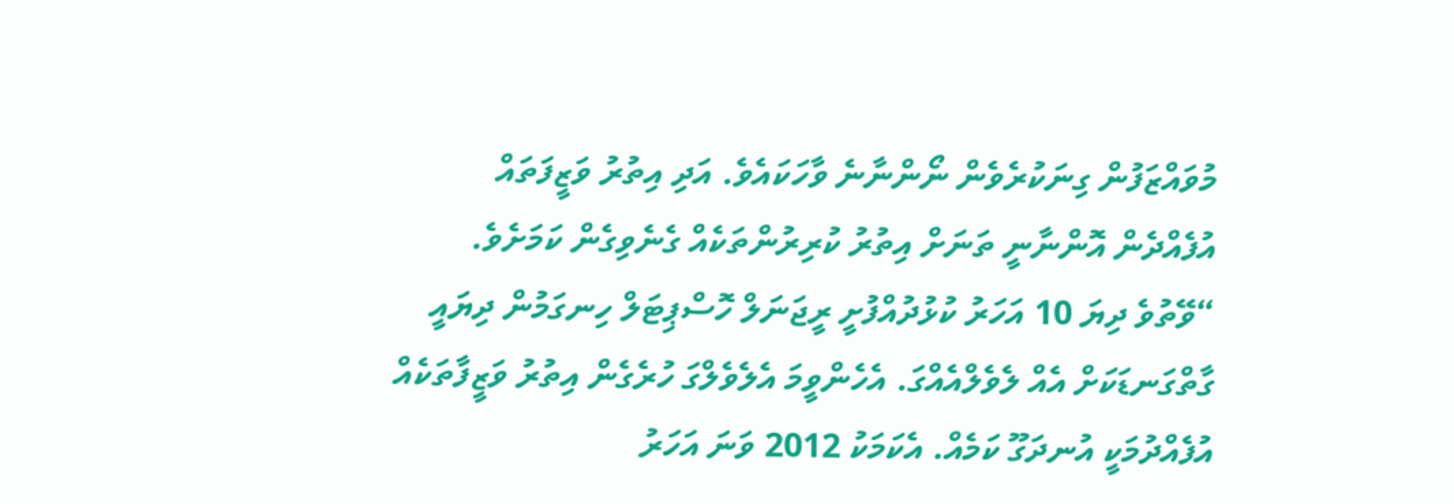މުވައްޒަފުން ގިނަކުރެވެން ނޯންނާނެ ވާހަކައެވެ. އަދި އިތުރު ވަޒީފަތައް އުފެއްދެން އޮންނާނީ ތަނަށް އިތުރު ކުރިރުންތަކެއް ގެނެވިގެން ކަމަށެވެ.
“ވޭތުވެ ދިޔަ 10 އަހަރު ކުޅުދުއްފުށީ ރީޖަނަލް ހޮސްޕިޓަލް ހިނގަމުން ދިޔައީ ގާތްގަނޑަކަށް އެއް ލެވެލްއެއްގަ. އެހެންވީމަ އެލެވެލްގަ ހުރެގެން އިތުރު ވަޒީފާތަކެއް އުފެއްދުމަކީ އުނދަގޫ ކަމެއް. އެކަމަކު 2012 ވަނަ އަހަރު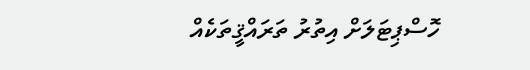ހޮސްޕިޓަލަށް އިތުރު ތަރައްޤީތަކެއް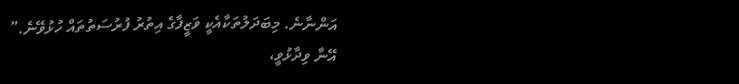އަންނާނެ. މިބަދަލުތަކާއެކީ ވަޒީފާގެ އިތުރު ފުރުސަތުތައް ހުޅުވޭނެ.”
އޭނާ ވިދާޅުވީ،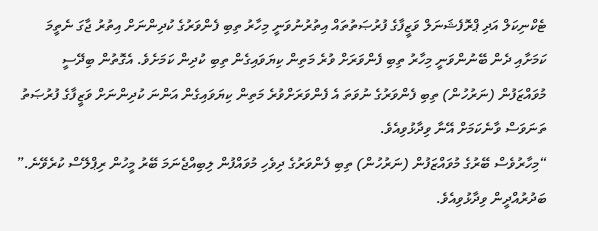ޓެކްނިކަލް އަދި ޕްރޮފެޝަނަލް ވަޒީފާގެ ފުރުޞަތުތައް އިތުރުނުވަނީ މިހާރު ތިބި ފެންވަރުގެ ކުދިންނަށް އިތުރު ޖާގަ ނެތީމަ ކަމަށާއި ދެން ބޭނުންވަނީ މިހާރު ތިބި ފެންވަރަށް ވުރެ މަތިން ކިޔަވައިގެން ތިބި ކުދިން ކަމަށެވެ. އެގޮތުން ބިދޭސީ މުވައްޒަފުން (ނަރުހުން) ތިބި ފެންވަރުގެ ނުވަތަ އެ ފެންވަރަށްވުރެ މަތިން ކިޔަވައިގެން އަންނަ ކުދިންނަށް ވަޒީފާގެ ފުރުޞަތު ތަނަވަސް ވާނެކަމަށް އޭނާ ވިދާޅުވިއެވެ.
“މިހާރުވެސް ބޭރުގެ މުވައްޒަފުން (ނަރުހުން) ތިބި ފެންވަރުގެ ދިވެހި މުވައްފުން ލިބިއްޖެނަމަ ބޭރު މީހުން ރިޕްލޭސް ކުރެވޭނެ.” ބަދުރުއްދީން ވިދާޅުވިއެވެ.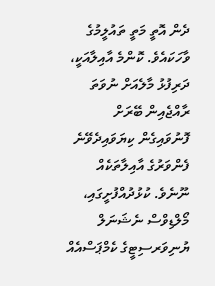ދެން އޮތީ މަތީ ތައުލީމުގެ ވާހަކައެވެ. ކޮންމެ އާއިލާއަކީ، ދަރިފުޅު މާލެއަށް ނުވަތަ ރާއްޖެއިން ބޭރަށް ފޮނުވައިގެން ކިޔަވައިދެވޭނެ ފެންވަރުގެ އާއިލާތަކެއް ނޫނެވެ. ކުޅުދުއްފުށީގައި، މޯލްޑިވްސް ނެޝަނަލް ޔުނިވަރސިޓީގެ ކެމްޕަސްއެއް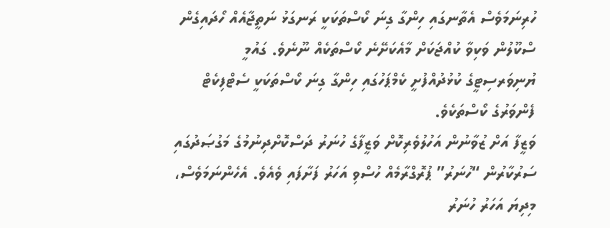ހުރިނަމަވެސް އެތާނގައި ހިންގާ ގިނަ ކޯސްތަކަކީ ރަނގަޅު ނަތީޖާއެއް ހޯދައިގެން ސްކޫލުން ވަކިވާ ކުއްޖަކަށް މާއެކަށޭނެ ކޯސްތަކެއް ނޫނެވެ. ގައުމީ ޔުނިވަރސިޓީގެ ކުޅުދުއްފުށީ ކެމްޕަހުގައި ހިންގާ ގިނަ ކޯސްތަކަކީ ސެޓްފިކެޓް ފެންވަރުގެ ކޯސްތަކެވެ.
ވަޒީފާ އަށް ޒުވާނުން އަހުލުވެރިކޮށް ވަޒީފާގެ ހުނަރު ދަސްކޮށްދިނުމުގެ މަގުޞަދުގައި ސަރުކާރުން “ހުނަރު” ޕުރޮގްރާމެއް ހުސްވި އަހަރު ފަށާފައި ވެއެވެ. އެހެންނަމަވެސް، މިދިޔަ އަހަރު ހުނަރު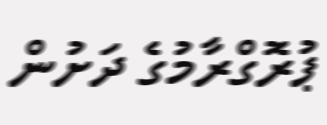ޕުރޮގްރާމުގެ ދަށުން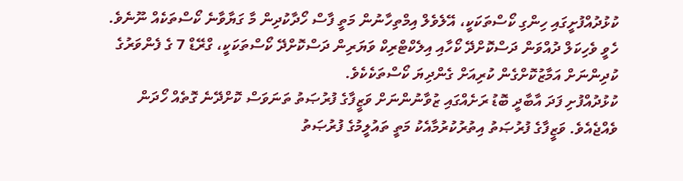ކުޅުދުއްފުށީގައި ހިންގި ކޯސްތަކަކީ، އޭލެވެލް އިމްތިހާނުން މަތީ ފާސް ހޯދާކުދިން މާ ގަޔާވާނެ ކޯސްތަކެއް ނޫނެވެ. ހެވީ ވެހިކަލް ދުއްވަން ދަސްކޮށްދޭ ކޯހާއި އިލެކްޓްރިކް ވަޔަރިން ދަސްކޮށްދޭ ކޯސްތަކަކީ، ގްރޭޑް 7 ގެ ފެންވަރުގެ ކުދިންނަށް އަމާޒުކޮށްގެން ކުރިއަށް ގެންދިޔަ ކޯސްތަކެކެވެ.
ކުޅުދުއްފުށި ފަދަ އާބާދީ ބޮޑު ރަށެއްގައި ޒުވާނުންނަށް ވަޒީފާގެ ފުރުޞަތު ތަނަވަސް ކޮށްދޭނެ ގޮތެއް ހޯދަން ވެއްޖެއެވެ. ވަޒީފާގެ ފުރުޞަތު އިތުރުކުރުމާއެކު މަތީ ތައުލީމުގެ ފުރުޞަތު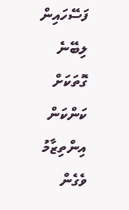ފަސޭހައިން ލިބޭނެ ގޮތަކަށް ކަންކަން އިންތިޒާމު ވެގެން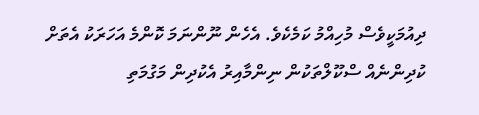ދިއުމަކީވެސް މުހިއްމު ކަމެކެވެ. އެހެން ނޫންނަމަ ކޮންމެ އަހަރަކު އެތަށް ކުދިންނެއް ސްކޫލްތަކުން ނިންމާއިރު އެކުދިން މަގުމަތި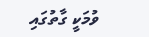ވުމަކީ ގާތުގައި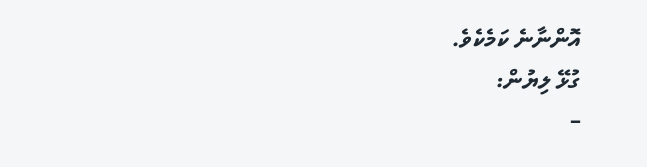އޮންނާނެ ކަމެކެވެ.
ގުޅޭ ލިޔުން:
–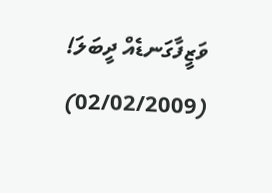ވަޒީފާގަނޑެއް ދީބަލަ! (02/02/2009)